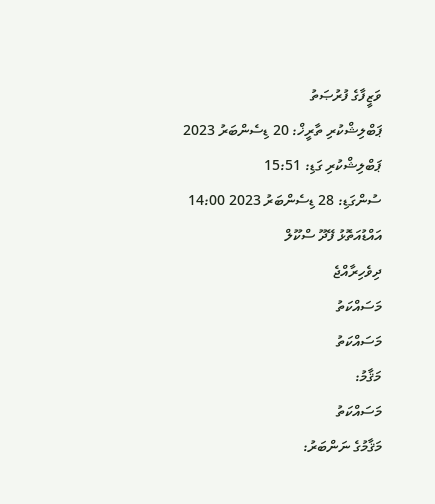ވަޒީފާގެ ފުރުޞަތު
ޕަބްލިޝްކުރި ތާރީޚް: 20 ޑިސެންބަރު 2023
ޕަބްލިޝްކުރި ގަޑި: 15:51
ސުންގަޑި: 28 ޑިސެންބަރު 2023 14:00
އައްޑުއަތޮޅު ފޭދޫ ސްކޫލް
ދިވެހިރާއްޖެ
މަސައްކަތު
މަސައްކަތު
މަޤާމު:
މަސައްކަތު
މަޤާމުގެ ނަންބަރު: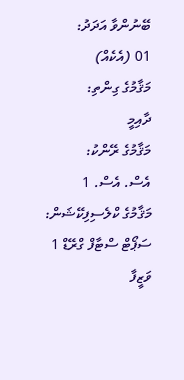ބޭނުންވާ އަދަދު:
01 (އެކެއް)
މަޤާމުގެ ގިންތި:
ދާއިމީ
މަޤާމުގެ ރޭންކު:
އެސް. އެސް. 1
މަޤާމުގެ ކްލެސިފިކޭޝަން:
ސަޕޯޓް ސްޓާފް ގްރޭޑް 1
ވަޒީފާ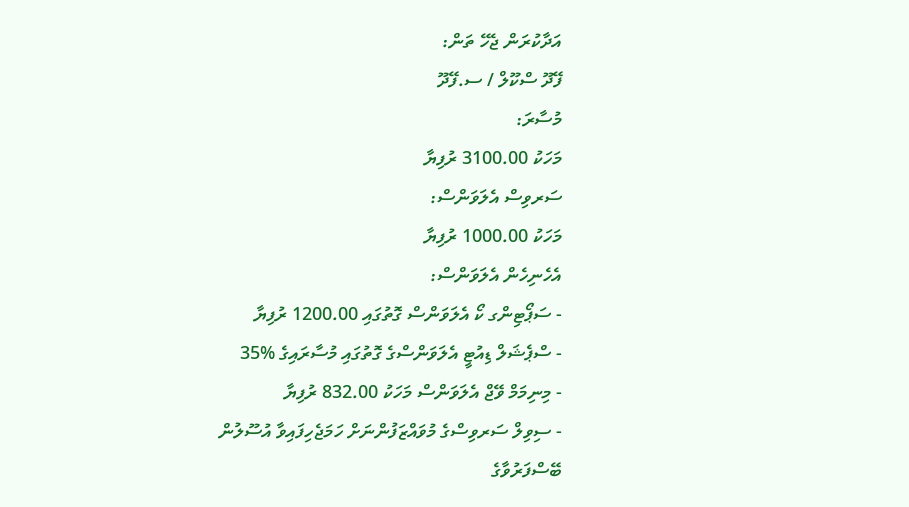އަދާކުރަން ޖެހޭ ތަން:
ފޭދޫ ސްކޫލް / ސ.ފޭދޫ
މުސާރަ:
މަހަކު 3100.00 ރުފިޔާ
ސަރވިސް އެލަވަންސް:
މަހަކު 1000.00 ރުފިޔާ
އެހެނިހެން އެލަވަންސް:
- ސަޕޯޓިންގ ކޯ އެލަވަންސް ގޮތުގައި 1200.00 ރުފިޔާ
- ސްޕެޝަލް ޑިއުޓީ އެލަވަންސްގެ ގޮތުގައި މުސާރައިގެ %35
- މިނިމަމް ވޭޖް އެލަވަންސް މަހަކު 832.00 ރުފިޔާ
- ސިވިލް ސަރވިސްގެ މުވައްޒަފުންނަށް ހަމަޖެހިފައިވާ އުސޫލުން ބޭސްފަރުވާގެ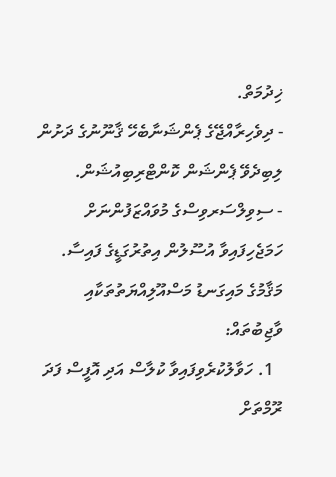ޚިދުމަތް.
- ދިވެހިރާއްޖޭގެ ޕެންޝަނާބެހޭ ޤާނޫނުގެ ދަށުން ލިބިދެވޭ ޕެންޝަން ކޮންޓްރިބިއުޝަން.
- ސިވިލްސަރވިސްގެ މުވައްޒަފުންނަށް ހަމަޖެހިފައިވާ އުސޫލުން އިތުރުގަޑީގެ ފައިސާ.
މަޤާމުގެ މައިގަނޑު މަސްއޫލިއްޔަތުތަކާއި ވާޖިބުތައް:
  1. ހަވާލުކުރެވިފައިވާ ކުލާސް އަދި އޮފީސް ފަދަ ރޫމްތަށް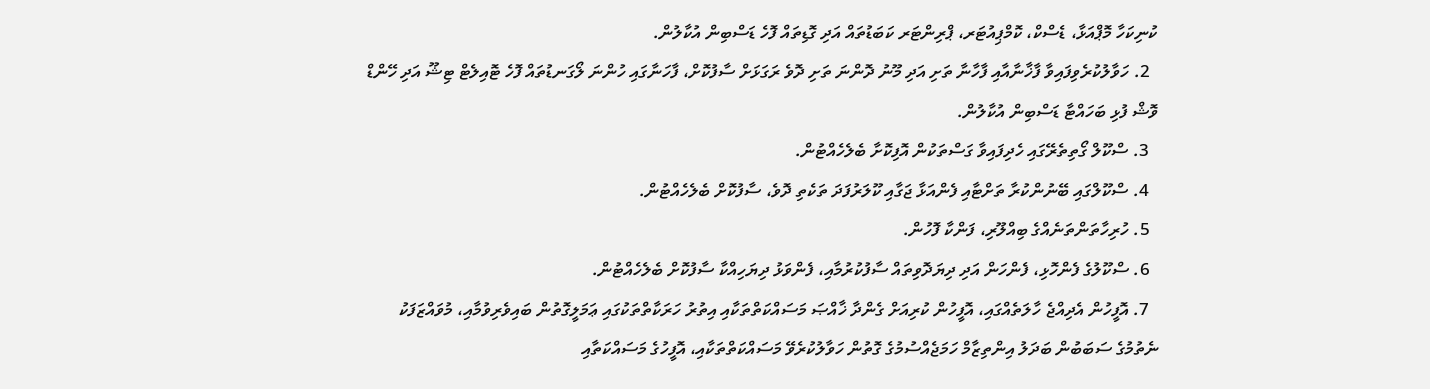ކުނިކަހާ މޮޕްއަޅާ، ޑެސްކް، ކޮމްޕިއުޓަރ، ޕްރިންޓަރ ކަބަޑުތައް އަދި ގޮޑިތައް ފޮހެ ޑަސްބިން އުކާލުން.
  2. ހަވާލުކުރެވިފައިވާ ފާޚާނާއާއި ފާހާނާ ތަށި އަދި މޫނު ދޮންނަ ތަށި ދޮވެ ރަގަޅަށް ސާފުކޮށް، ފާހަނާގައި ހުންނަ ލޯގަނޑުތައް ފޮހެ ޓޮއިލެޓް ޓިޝޫ އަދި ހޭންޑް ވޮޝް ފުޅި ބަހައްޓާ ޑަސްބިން އުކާލުން.
  3. ސްކޫލް ގޯތިތެރޭގައި ހެދިފައިވާ ގަސްތަކުން އޮފިކޮށާ ބެލެހެއްޓުން.
  4. ސްކޫލްގައި ބޭނުންކުރާ ތަށްޓާއި ފެންއަޅާ ޖަގާއި ކޫލަރުފަދަ ތަކެތި ދޮވެ، ސާފުކޮށް ބެލެހެއްޓުން.
  5. ހުރިހާތަންތަނެއްގެ ބިއްލޫރި، ފަންކާ ފޮހުން.
  6. ސްކޫލުގެ ފެންހޮޅި، ފެންހަން އަދި ދިޔަދޮވިތައް ސާފުކުރުމާއި، ފެންވަޅު ދިޔަހިއްކާ ސާފުކޮށް ބެލެހެއްޓުން.
  7. އޮފީހުން އެދިއްޖެ ހާލަތެއްގައި، އޮފީހުން ކުރިއަށް ގެންދާ ޚާއްޞަ މަސައްކަތްތަކާއި އިތުރު ހަރަކާތްތަކުގައި ޢަމަލީގޮތުން ބައިވެރިވުމާއި، މުވައްޒަފަކު ނެތުމުގެ ސަބަބުން ބަދަލު އިންތިޒާމް ހަމަޖެއްސުމުގެ ގޮތުން ހަވާލުކުރެވޭ މަސައްކަތްތަކާއި، އޮފީހުގެ މަސައްކަތާއި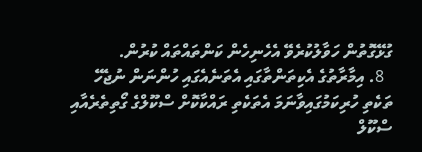ގުޅޭގޮތުން ހަވާލުކުރެވޭ އެހެނިހެން ކަންތައްތައް ކުރުން.
  8. އިމާރާތުގެ އެކިތަންތާގައި އެތަނެއެގައި ހުންނަން ނުޖެހޭ ތަކެތި ހުރިކަމުގައިވާނަމަ އެތަކެތި ރައްކާކޮށް ސްކޫލްގެ ގޯތިތެރެއާއި ސްކޫލް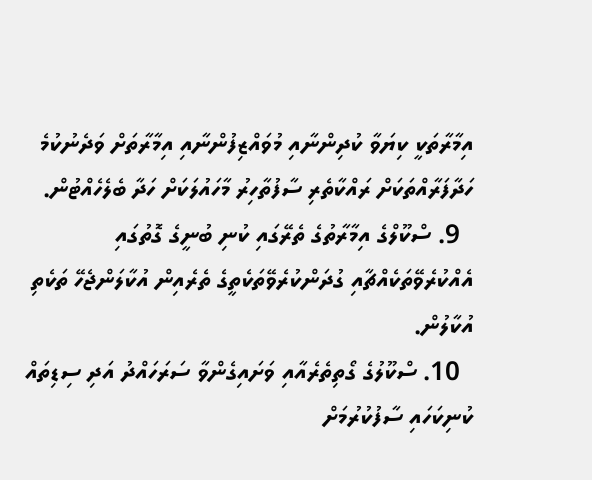އިމާރާތަކީ ކިޔަވާ ކުދިންނާއި މުވައްޒިފުންނާއި އިމާރާތަށް ވަދެނުކުމެ ހަދާފަރާއްތަކަށް ރައްކާތެރި ސާފުތާހިރު މާހައުލަކަށް ހަދާ ބެލެހެއްޓުން.
  9. ސްކޫލްގެ އިމާރާތުގެ ތެރޭގައި ކުނި ބުނީގެ ގޮތުގައި އެއްކުރެވޭތަކެއްޗާއި ގުދަންކުރެވޭތަކެތީގެ ތެރެއިން އުކާލަންޖެހޭ ތަކެތި އުކާލުން.
  10. ސްކޫލުގެ ގޯތިތެރެއާއި ވަށައިގެންވާ ސަރަހައްދު އަދި ސިޑިތައް ކުނިކަހައި ސާފުކުރުމަށް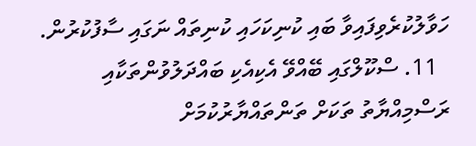ހަވާލުކުރެވިފައިވާ ބައި ކުނިކަހައި ކުނިތައް ނަގައި ސާފުކުރުން.
  11. ސްކޫލްގައި ބޭއްވޭ އެކިއެކި ބައްދަލުވުންތަކާއި ރަސްމިއްޔާތު ތަކަށް ތަންތައްޔާރުކުމަށް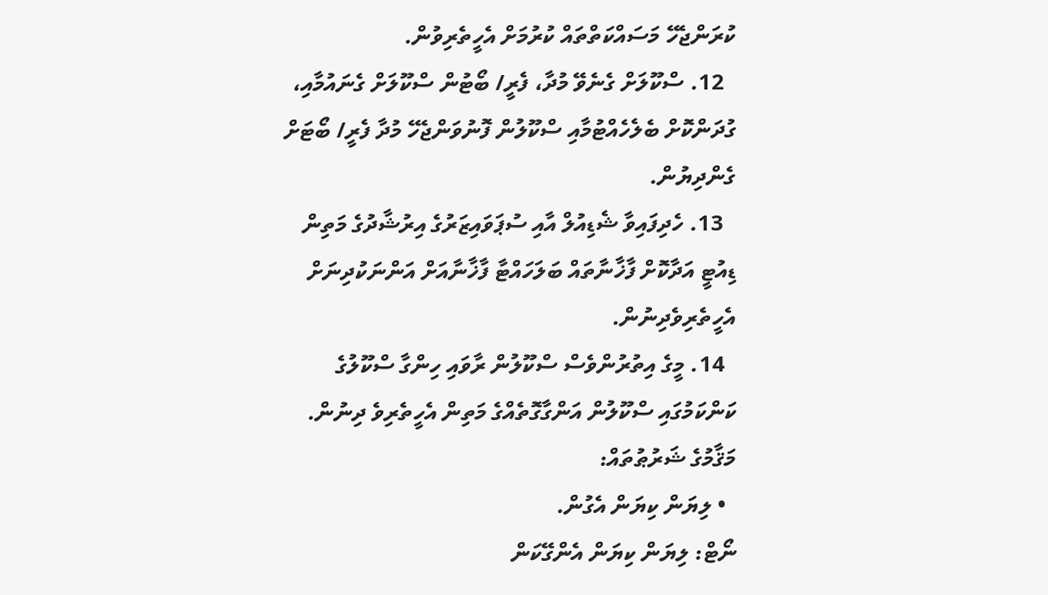ކުރަންޖެހޭ މަސައްކަތްތައް ކުރުމަށް އެހީތެރިވުން.
  12. ސްކޫލަށް ގެނެވޭ މުދާ، ފެރީ/ ބޯޓުން ސްކޫލަށް ގެނައުމާއި، ގުދަންކޮށް ބެލެހެއްޓުމާއި ސްކޫލުން ފޮނުވަންޖެހޭ މުދާ ފެރީ/ ބޯޓަށް ގެންދިޔުން.
  13. ހެދިފައިވާ ޝެޑިއުލް އާއި ސުޕަވައިޒަރުގެ އިރުޝާދުގެ މަތިން ޑިއުޓީ އަދާކޮށް ފާޚާނާތައް ބަލަހައްޓާ ފާޚާނާއަށް އަންނަކުދިނަށް އެހީތެރިވެދިނުން.
  14. މީގެ އިތުރުންވެސް ސްކޫލުން ރާވައި ހިންގާ ސްކޫލުގެ ކަންކަމުގައި ސްކޫލުން އަންގާގޮތެއްގެ މަތިން އެހީތެރިވެ ދިނުން.
މަޤާމުގެ ޝަރުޠުތައް:
  • ލިޔަން ކިޔަން އެގުން.
ނޯޓް: ލިޔަން ކިޔަން އެންގޭކަން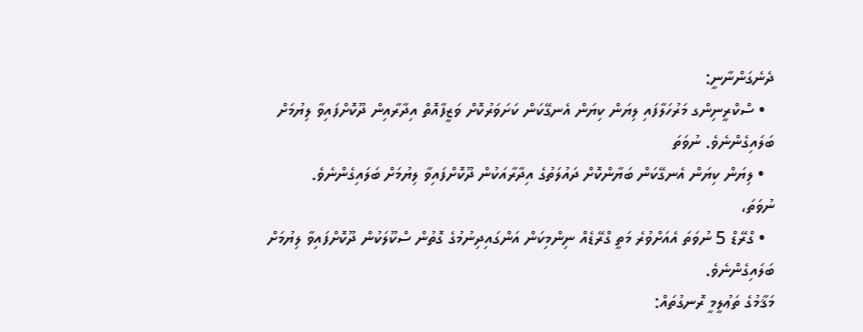ދެނެގަންނާނީ:
  • ސްކްރީނިންގ މަރުހަލާފައި ލިޔަން ކިޔަން އެނގޭކަން ކަށަވަރުކޮށް ވަޒީފާއޮތް އިދާރާއިން ދޫކޮށްފައިވާ ލިޔުމަށް ބަލައިގެންނެވެ. ނުވަތަ
  • ލިޔަން ކިޔަން އެނގޭކަން ބަޔާންކޮށް ދައުލަތުގެ އިދާރާއަކުން ދޫކޮށްފައިވާ ލިޔުމަށް ބަލައިގެންނެވެ.
ނުވަތަ،
  • ގްރޭޑް 5 ނުވަތަ އެއަށްވުރެ މަތީ ގްރޭޑެއް ނިންމިކަން އަންގައިދިނުމުގެ ގޮތުން ސްކޫލަކުން ދޫކޮށްފައިވާ ލިޔުމަށް ބަލައިގެންނެވެ.
މަޤާމުގެ ތަޢުލީމީ ރޮނގުތައް: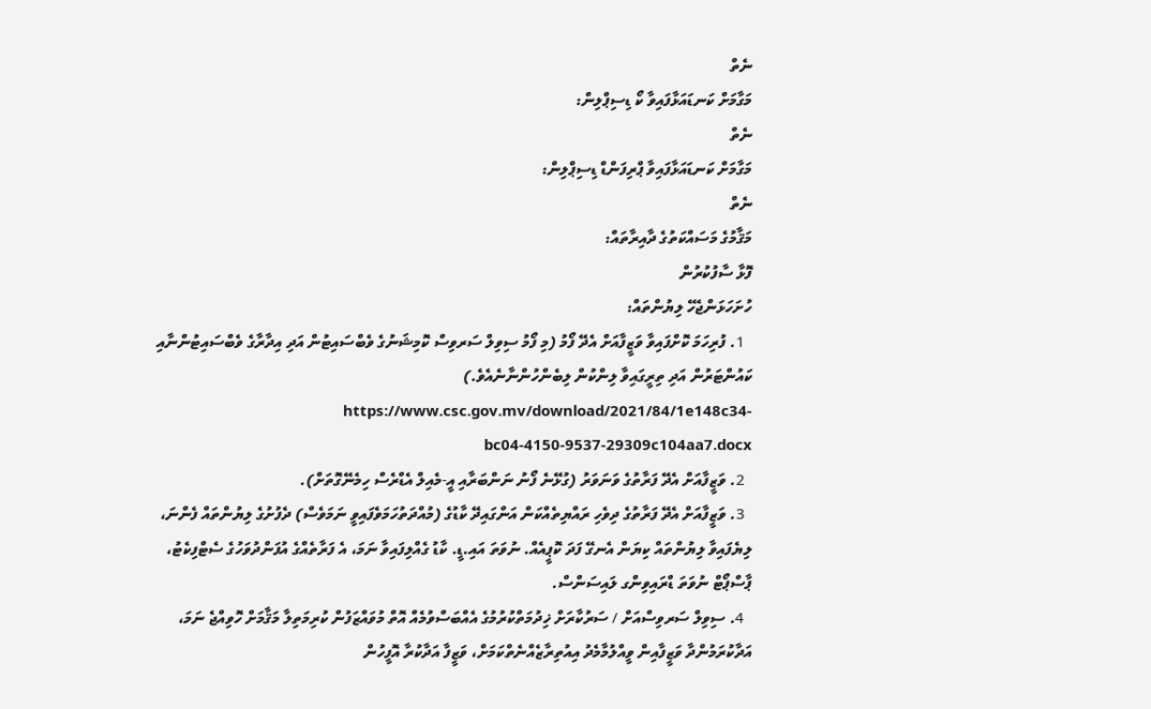ނެތް
މަގާމަށް ކަނޑައަޅާފައިވާ ކޯ ޑިސިޕްލިން:
ނެތް
މަގާމަށް ކަނޑައަޅާފައިވާ ޕްރިފަންޑް ޑިސިޕްލިން:
ނެތް
މަޤާމުގެ މަސައްކަތުގެ ދާއިރާތައް:
ފޮޅާ ސާފުކުރުން
ހުށަހަޅަންޖެހޭ ލިޔުންތައް:
  1. ފުރިހަމަ ކޮށްފައިވާ ވަޒީފާއަށް އެދޭ ފޯމު (މި ފޯމު ސިވިލް ސަރވިސް ކޮމިޝަނުގެ ވެބްސައިޓުން އަދި އިދާރާގެ ވެބްސައިޓުންނާއި ކައުންޓަރުން އަދި ތިރީގައިވާ ލިންކުން ލިބެންހުންނާނެއެވެ.)  https://www.csc.gov.mv/download/2021/84/1e148c34-bc04-4150-9537-29309c104aa7.docx
  2. ވަޒީފާއަށް އެދޭ ފަރާތުގެ ވަނަވަރު (ގުޅޭނެ ފޯނު ނަންބަރާއި އީ-މެއިލް އެޑްރެސް ހިމެނޭގޮތަށް).
  3. ވަޒީފާއަށް އެދޭ ފަރާތުގެ ދިވެހި ރައްޔިތެއްކަން އަންގައިދޭ ކާޑުގެ (މުއްދަތުހަމަވެފައިވީ ނަމަވެސް) ދެފުށުގެ ލިޔުންތައް ފެންނަ، ލިޔެފައިވާ ލިޔުންތައް ކިޔަން އެނގޭ ފަދަ ކޮޕީއެއް. ނުވަތަ އައި.ޑީ. ކާޑު ގެއްލިފައިވާ ނަމަ، އެ ފަރާތެއްގެ އުފަންދުވަހުގެ ސެޓްފިކެޓު، ޕާސްޕޯޓް ނުވަތަ ޑްރައިވިންގ ލައިސަންސް.
  4. ސިވިލް ސަރވިސްއަށް / ސަރުކާރަށް ޚިދުމަތްކުރުމުގެ އެއްބަސްވުމެއް އޮތް މުވައްޒަފުން ކުރިމަތިލާ މަޤާމަށް ހޮވިއްޖެ ނަމަ، އަދާކުރަމުންދާ ވަޒީފާއިން ވީއްލުމާމެދު އިއުތިރާޒެއްނެތްކަމަށް، ވަޒީފާ އަދާކުރާ އޮފީހުން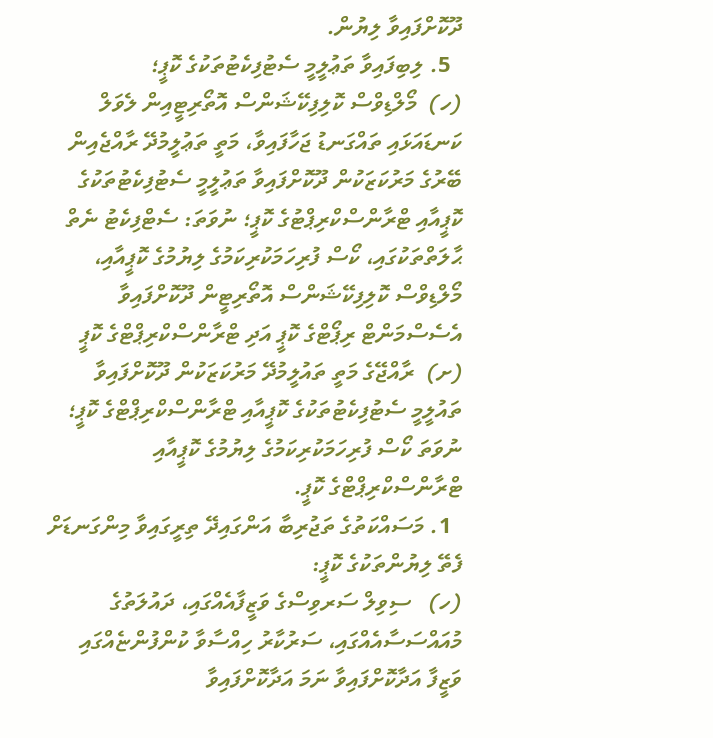ދޫކޮށްފައިވާ ލިޔުން.
  5. ލިބިފައިވާ ތަޢުލީމީ ސެޓުފިކެޓުތަކުގެ ކޮޕީ؛
(ހ)  މޯލްޑިވްސް ކޮލިފިކޭޝަންސް އޮތޯރިޓީއިން ލެވަލް ކަނޑައަޅައި ތައްގަނޑު ޖަހާފައިވާ، މަތީ ތަޢުލީމުދޭ ރާއްޖެއިން ބޭރުގެ މަރުކަޒަކުން ދޫކޮށްފައިވާ ތަޢުލީމީ ސެޓުފިކެޓުތަކުގެ ކޮޕީއާއި ޓްރާންސްކްރިޕްޓުގެ ކޮޕީ؛ ނުވަތަ: ސެޓްފިކެޓު ނެތް ޙާލަތްތަކުގައި، ކޯސް ފުރިހަމަކުރިކަމުގެ ލިޔުމުގެ ކޮޕީއާއި، މޯލްޑިވްސް ކޮލިފިކޭޝަންސް އޮތޯރިޓީން ދޫކޮށްފައިވާ އެސެސްމަންޓް ރިޕޯޓްގެ ކޮޕީ އަދި ޓްރާންސްކްރިޕްޓްގެ ކޮޕީ
(ށ)  ރާއްޖޭގެ މަތީ ތައުލީމުދޭ މަރުކަޒަކުން ދޫކޮށްފައިވާ ތައުލީމީ ސެޓުފިކެޓުތަކުގެ ކޮޕީއާއި ޓްރާންސްކްރިޕްޓްގެ ކޮޕީ؛ ނުވަތަ ކޯސް ފުރިހަމަކުރިކަމުގެ ލިޔުމުގެ ކޮޕީއާއި ޓްރާންސްކްރިޕްޓްގެ ކޮޕީ.
  1. މަސައްކަތުގެ ތަޖުރިބާ އަންގައިދޭ ތިރީގައިވާ މިންގަނޑަށް ފެތޭ ލިޔުންތަކުގެ ކޮޕީ:
(ހ)   ސިވިލް ސަރވިސްގެ ވަޒީފާއެއްގައި، ދައުލަތުގެ މުއައްސަސާއެއްގައި، ސަރުކާރު ހިއްސާވާ ކުންފުންޏެއްގައި ވަޒީފާ އަދާކޮށްފައިވާ ނަމަ އަދާކޮށްފައިވާ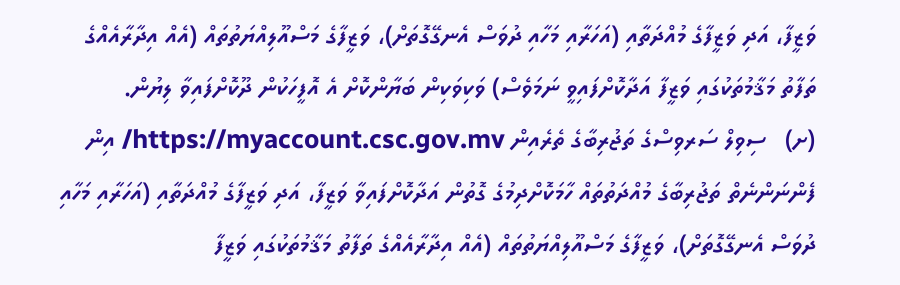ވަޒީފާ، އަދި ވަޒީފާގެ މުއްދަތާއި (އަހަރާއި މަހާއި ދުވަސް އެނގޭގޮތަށް)، ވަޒީފާގެ މަސްއޫލިއްޔަތުތައް (އެއް އިދާރާއެއްގެ ތަފާތު މަޤާމުތަކުގައި ވަޒީފާ އަދާކޮށްފައިވީ ނަމަވެސް) ވަކިވަކިން ބަޔާންކޮށް އެ އޮފީހަކުން ދޫކޮށްފައިވާ ލިޔުން.
(ށ)   ސިވިލް ސަރވިސްގެ ތަޖުރިބާގެ ތެރެއިން https://myaccount.csc.gov.mv/ އިން ފެންނަންނެތް ތަޖުރިބާގެ މުއްދަތުތައް ހާމަކޮށްދިމުގެ ގޮތުން އަދާކޮށްފައިވާ ވަޒީފާ، އަދި ވަޒީފާގެ މުއްދަތާއި (އަހަރާއި މަހާއި ދުވަސް އެނގޭގޮތަށް)، ވަޒީފާގެ މަސްއޫލިއްޔަތުތައް (އެއް އިދާރާއެއްގެ ތަފާތު މަޤާމުތަކުގައި ވަޒީފާ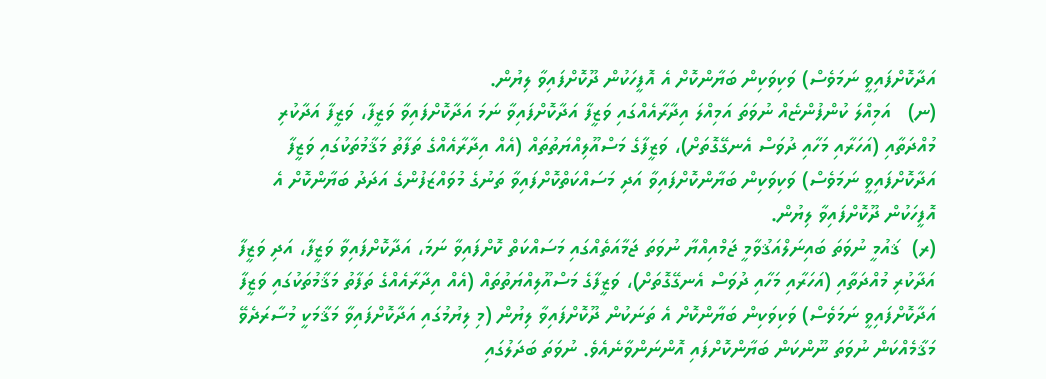އަދާކޮށްފައިވީ ނަމަވެސް) ވަކިވަކިން ބަޔާންކޮށް އެ އޮފީހަކުން ދޫކޮށްފައިވާ ލިޔުން.
(ނ)   އަމިއްލަ ކުންފުންޏެއް ނުވަތަ އަމިއްލަ އިދާރާއެއްގައި ވަޒީފާ އަދާކޮށްފައިވާ ނަމަ އަދާކޮށްފައިވާ ވަޒީފާ، ވަޒީފާ އަދާކުރި މުއްދަތާއި (އަހަރާއި މަހާއި ދުވަސް އެނގޭގޮތަށް)، ވަޒީފާގެ މަސްއޫލިއްޔަތުތައް (އެއް އިދާރާއެއްގެ ތަފާތު މަޤާމުތަކުގައި ވަޒީފާ އަދާކޮށްފައިވީ ނަމަވެސް) ވަކިވަކިން ބަޔާންކޮށްފައިވާ އަދި މަސައްކަތްކޮށްފައިވާ ތަނުގެ މުވައްޒަފުންގެ އަދަދު ބަޔާންކޮށް އެ އޮފީހަކުން ދޫކޮށްފައިވާ ލިޔުން.
(ރ)  ޤައުމީ ނުވަތަ ބައިނަލްއަޤުވާމީ ޖަމްއިއްޔާ ނުވަތަ ޖަމާއަތެއްގައި މަސައްކަތް ކޮށްފައިވާ ނަމަ، އަދާކޮށްފައިވާ ވަޒީފާ، އަދި ވަޒީފާ އަދާކުރި މުއްދަތާއި (އަހަރާއި މަހާއި ދުވަސް އެނގޭގޮތަށް)، ވަޒީފާގެ މަސްއޫލިއްޔަތުތައް (އެއް އިދާރާއެއްގެ ތަފާތު މަޤާމުތަކުގައި ވަޒީފާ އަދާކޮށްފައިވީ ނަމަވެސް) ވަކިވަކިން ބަޔާންކޮށް އެ ތަނަކުން ދޫކޮށްފައިވާ ލިޔުން (މި ލިޔުމުގައި އަދާކޮށްފައިވާ މަޤާމަކީ މުސާރަދެވޭ މަޤާމެއްކަން ނުވަތަ ނޫންކަން ބަޔާންކޮށްފައި އޮންނަންވާނެއެވެ. ނުވަތަ ބަދަލުގައި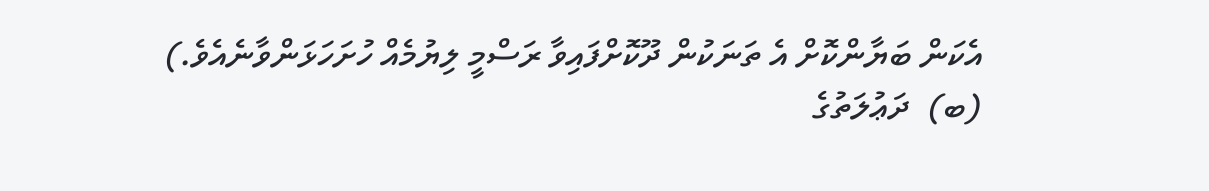އެކަން ބަޔާންކޮށް އެ ތަނަކުން ދޫކޮށްފައިވާ ރަސްމީ ލިޔުމެއް ހުށަހަޅަންވާނެއެވެ.)
(ބ)  ދަޢުލަތުގެ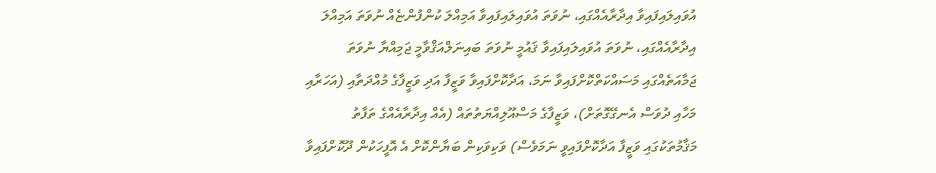އުވައިލައިފައިވާ އިދާރާއެއްގައި، ނުވަތަ އުވައިލައިފައިވާ އަމިއްލަ ކުންފުންޏެއް ނުވަތަ އަމިއްލަ އިދާރާއެއްގައި، ނުވަތަ އުވައިލައިފައިވާ ޤައުމީ ނުވަތަ ބައިނަލްއަޤްވާމީ ޖަމިއްޔާ ނުވަތަ ޖަމާއަތެއްގައި މަސައްކަތްކޮށްފައިވާ ނަމަ، އަދާކޮށްފައިވާ ވަޒީފާ އަދި ވަޒީފާގެ މުއްދަތާއި (އަހަރާއި މަހާއި ދުވަސް އެނގޭގޮތަށް)، ވަޒީފާގެ މަސްއޫލިއްޔަތުތައް (އެއް އިދާރާއެއްގެ ތަފާތު މަޤާމުތަކުގައި ވަޒީފާ އަދާކޮށްފައިވީ ނަމަވެސް) ވަކިވަކިން ބަޔާންކޮށް އެ އޮފީހަކުން ދޫކޮށްފައިވާ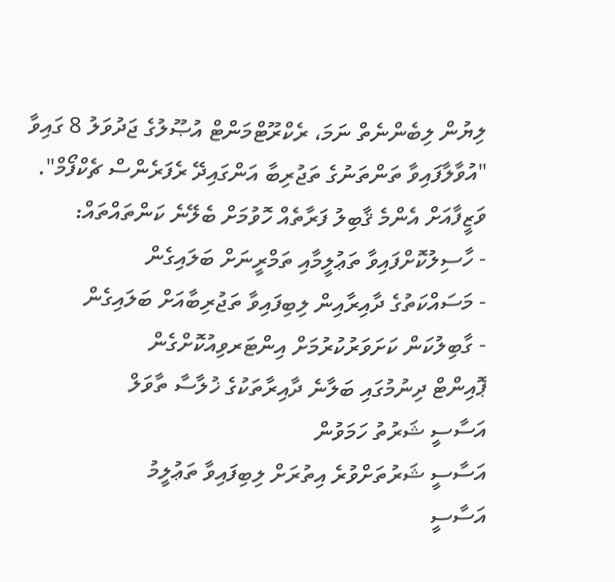ލިޔުން ލިބެންނެތް ނަމަ، ރެކްރޫޓްމަންޓް އުޞޫލުގެ ޖަދުވަލު 8 ގައިވާ "އުވާލާފައިވާ ތަންތަނުގެ ތަޖުރިބާ އަންގައިދޭ ރެފަރެންސް ޗެކްފޯމް".
ވަޒީފާއަށް އެންމެ ޤާބިލު ފަރާތެއް ހޮވުމަށް ބެލޭނެ ކަންތައްތައް:
- ހާސިލުކޮށްފައިވާ ތަޢުލީމާއި ތަމްރީނަށް ބަލައިގެން
- މަސައްކަތުގެ ދާއިރާއިން ލިބިފައިވާ ތަޖުރިބާއަށް ބަލައިގެން
- ގާބިލުކަން ކަށަވަރުކުރުމަށް އިންޓަރވިއުކޮށްގެން
ޕޮއިންޓް ދިނުމުގައި ބަލާނެ ދާއިރާތަކުގެ ޚުލާސާ ތާވަލް
އަސާސީ ޝަރުތު ހަމަވުން
އަސާސީ ޝަރުތަށްވުރެ އިތުރަށް ލިބިފައިވާ ތަޢުލީމު
އަސާސީ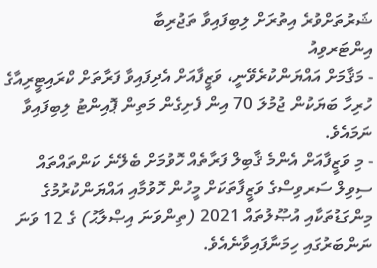ޝަރުތަށްވުރެ އިތުރަށް ލިބިފައިވާ ތަޖުރިބާ
އިންޓަރވިއު
- މަޤާމަށް އައްޔަންކުރެވޭނީ، ވަޒީފާއަށް އެދިފައިވާ ފަރާތަށް ކްރައިޓީރިއާގެ ހުރިހާ ބަޔަކުން ޖުމުލަ 70 އިން ފެށިގެން މަތިން ޕޮއިންޓު ލިބިފައިވާ ނަމައެވެ.
- މި ވަޒީފާއަށް އެންމެ ޤާބިލް ފަރާތެއް ހޮވުމަށް ބެލޭނެ ކަންތައްތައް ސިވިލް ސަރވިސްގެ ވަޒީފާތަކަށް މީހުން ހޮވުމާއި އައްޔަންކުރުމުގެ މިންގަޑުތަކާއި އުޞޫލުތައް 2021 (ތިންވަނަ އިޞްލާޙު) ގެ 12 ވަނަ ނަންބަރުގައި ހިމަނާފައިވާނެއެވެ.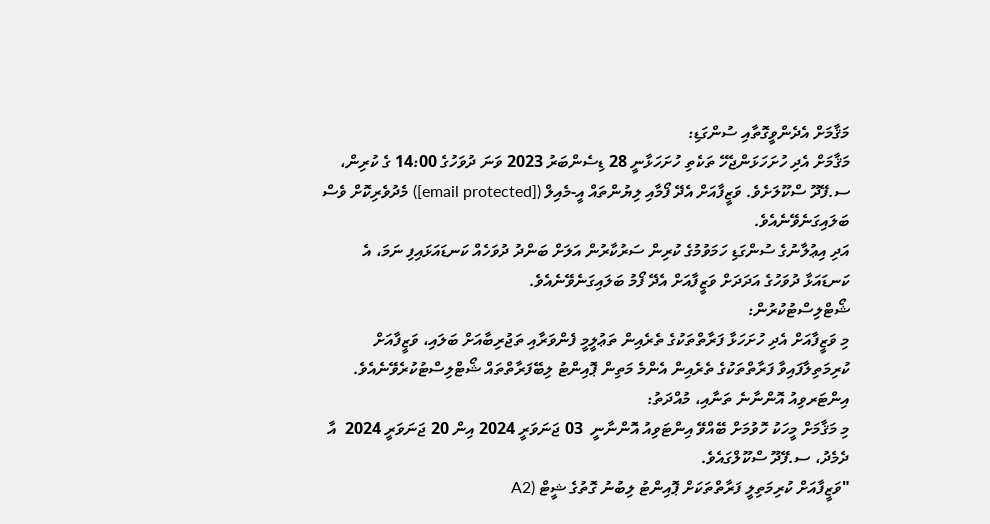މަޤާމަށް އެދެންވީގޮތާއި ސުންގަޑި:
މަޤާމަށް އެދި ހުށަހަޅަންޖެހޭ ތަކެތި ހުށަހަޅާނީ 28 ޑިސެންބަރު 2023 ވަނަ ދުވަހުގެ 14:00 ގެ ކުރިން، ސ.ފޭދޫ ސްކޫލަށެވެ. ވަޒީފާއަށް އެދޭ ފޯމާއި ލިޔުންތައް އީ-މެއިލް ([email protected]) މެދުވެރިކޮށް ވެސް ބަލައިގަނެވޭނެއެވެ.
އަދި އިޢުލާނުގެ ސުންގަޑި ހަމަވުމުގެ ކުރިން ސަރުކާރުން އަލަށް ބަންދު ދުވަހެއް ކަނޑައަޅައިފި ނަމަ، އެ ކަނޑައަޅާ ދުވަހުގެ އަދަދަށް ވަޒީފާއަށް އެދޭ ފޯމު ބަލައިގަނެވޭނެއެވެ.
ޝޯޓްލިސްޓުކުރުން:
މި ވަޒީފާއަށް އެދި ހުށަހަޅާ ފަރާތްތަކުގެ ތެރެއިން ތަޢުލީމީ ފެންވަރާއި ތަޖުރިބާއަށް ބަލައި، ވަޒީފާއަށް ކުރިމަތިލާފައިވާ ފަރާތްތަކުގެ ތެރެއިން އެންމެ މަތިން ޕޮއިންޓު ލިބޭފަރާތްތައް ޝޯޓްލިސްޓުކުރެވޭނެއެވެ.
އިންޓަރވިއު އޮންނާނެ ތަނާއި، މުއްދަތު:
މި މަޤާމަށް މީހަކު ހޮވުމަށް ބޭއްވޭ އިންޓަވިއު އޮންނާނީ  03 ޖަނަވަރީ 2024 އިން 20 ޖަނަވަރީ 2024  އާ ދެމެދު، ސ.ފޭދޫ ސްކޫލްގައެވެ.
"ވަޒީފާއަށް ކުރިމަތިލީ ފަރާތްތަކަށް ޕޮއިންޓު ލިބުނު ގޮތުގެ ޝީޓް (A2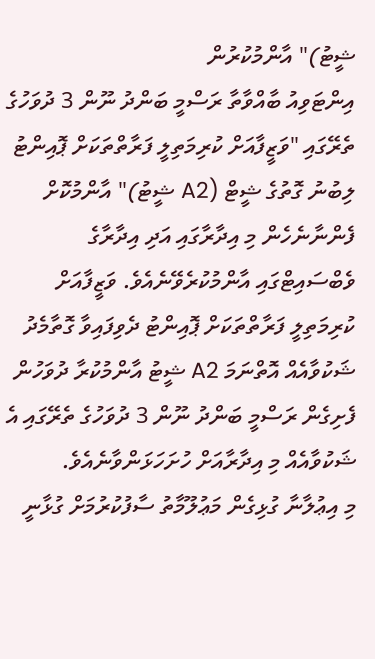ޝީޓު)" އާންމުކުރުން
އިންޓަވިއު ބާއްވާތާ ރަސްމީ ބަންދު ނޫން 3 ދުވަހުގެ ތެރޭގައި "ވަޒީފާއަށް ކުރިމަތިލީ ފަރާތްތަކަށް ޕޮއިންޓު ލިބުނު ގޮތުގެ ޝީޓް (A2 ޝީޓު)" އާންމުކޮށް ފެންނާނެހެން މި އިދާރާގައި އަދި އިދާރާގެ ވެބްސައިޓްގައި އާންމުކުރެވޭނެއެވެ. ވަޒީފާއަށް ކުރިމަތިލީ ފަރާތްތަކަށް ޕޮއިންޓު ދެވިފައިވާ ގޮތާމެދު ޝަކުވާއެއް އޮތްނަމަ A2 ޝީޓު އާންމުކުރާ ދުވަހުން ފެށިގެން ރަސްމީ ބަންދު ނޫން 3 ދުވަހުގެ ތެރޭގައި އެ ޝަކުވާއެއް މި އިދާރާއަށް ހުށަހަޅަންވާނެއެވެ.
މި އިޢުލާނާ ގުޅިގެން މަޢުލޫމާތު ސާފުކުރުމަށް ގުޅާނީ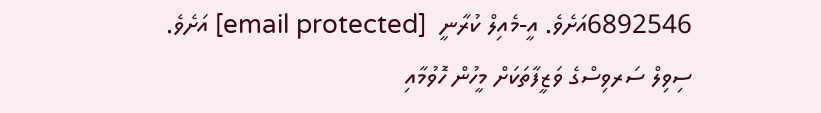6892546އަށެވެ. އީ-މެއިލް ކުރާނީ  [email protected] އަށެވެ.
ސިވިލް ސަރވިސްގެ ވަޒީފާތަކަށް މީހުން ހޮވުމާއި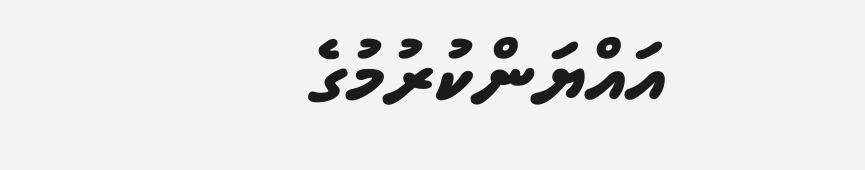އައްޔަންކުރުމުގެ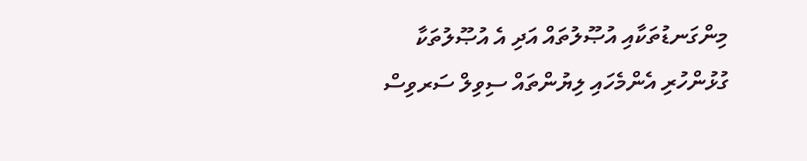މިންގަނޑުތަކާއި އުޞޫލުތައް އަދި އެ އުޞޫލުތަކާ ގުޅުންހުރި އެންމެހައި ލިޔުންތައް ސިވިލް ސަރވިސް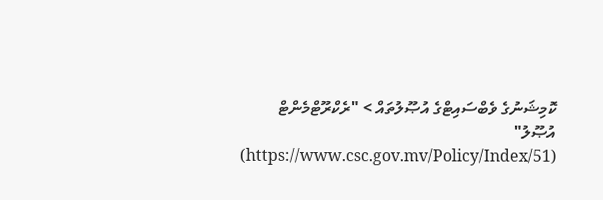ކޮމިޝަނުގެ ވެބްސައިޓްގެ އުޞޫލުތައް > "ރެކްރޫޓްމެންޓް އުޞޫލު" (https://www.csc.gov.mv/Policy/Index/51)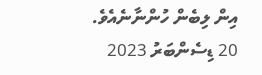އިން ލިބެން ހުންނާނެއެވެ.
20 ޑިސެންބަރު 2023